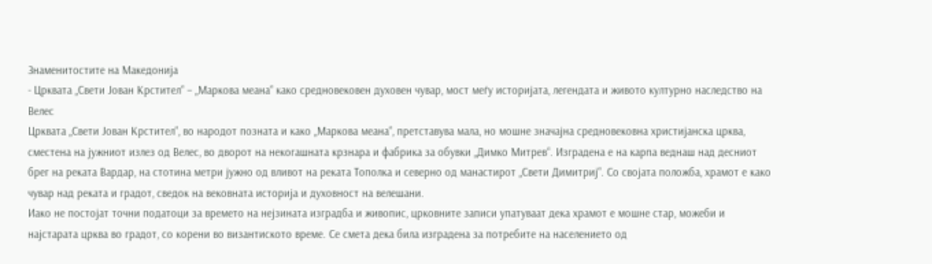Знаменитостите на Македонија
- Црквата „Свети Јован Крстител“ – „Маркова меана“ како средновековен духовен чувар, мост меѓу историјата, легендата и живото културно наследство на Велес
Црквата „Свети Јован Крстител“, во народот позната и како „Маркова меана“, претставува мала, но мошне значајна средновековна христијанска црква, сместена на јужниот излез од Велес, во дворот на некогашната крзнара и фабрика за обувки „Димко Митрев“. Изградена е на карпа веднаш над десниот брег на реката Вардар, на стотина метри јужно од вливот на реката Тополка и северно од манастирот „Свети Димитриј“. Со својата положба, храмот е како чувар над реката и градот, сведок на вековната историја и духовност на велешани.
Иако не постојат точни податоци за времето на нејзината изградба и живопис, црковните записи упатуваат дека храмот е мошне стар, можеби и најстарата црква во градот, со корени во византиското време. Се смета дека била изградена за потребите на населението од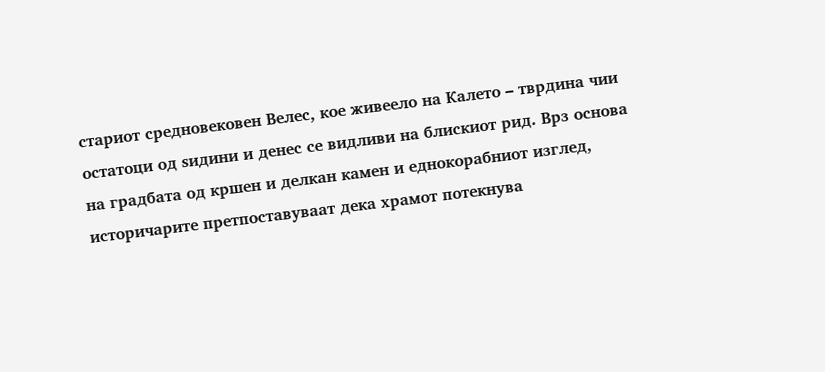стариот средновековен Велес, кое живеело на Калето – тврдина чии остатоци од ѕидини и денес се видливи на блискиот рид. Врз основа на градбата од кршен и делкан камен и еднокорабниот изглед, историчарите претпоставуваат дека храмот потекнува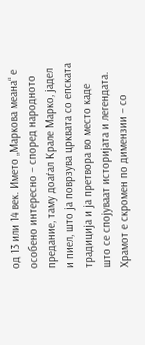од 13 или 14 век. Името „Маркова меана“ е особено интересно – според народното предание, таму доаѓал Крале Марко, јадел и пиел, што ја поврзува црквата со епската традиција и ја претвора во место каде што се спојуваат историјата и легендата.
Храмот е скромен по димензии – со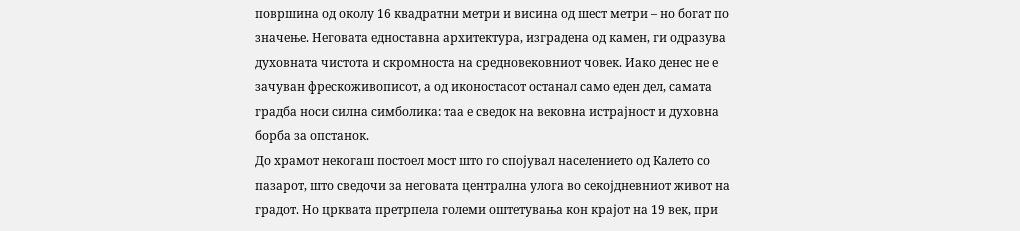површина од околу 16 квадратни метри и висина од шест метри – но богат по значење. Неговата едноставна архитектура, изградена од камен, ги одразува духовната чистота и скромноста на средновековниот човек. Иако денес не е зачуван фрескоживописот, а од иконостасот останал само еден дел, самата градба носи силна симболика: таа е сведок на вековна истрајност и духовна борба за опстанок.
До храмот некогаш постоел мост што го спојувал населението од Калето со пазарот, што сведочи за неговата централна улога во секојдневниот живот на градот. Но црквата претрпела големи оштетувања кон крајот на 19 век, при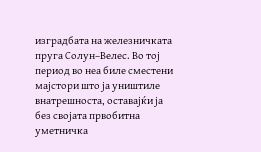изградбата на железничката пруга Солун–Велес. Во тој период во неа биле сместени мајстори што ја уништиле внатрешноста, оставајќи ја без својата првобитна уметничка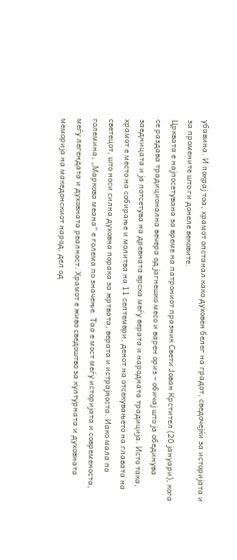убавина. И покрај тоа, храмот опстанал како духовен белег на градот, сведочејќи за историјата и за промените што ги донеле вековите.
Црквата е најпосетувана за време на патрониот празник Свети Јован Крстител (20 јануари), кога се раздава традиционална вечера од јагнешко месо и варен ориз – обичај што ја обединува заедницата и ја потсетува на древната врска меѓу верата и народната традиција. Исто така, храмот е место на собирање и молитва на 11 септември, денот на отсекувањето на главата на светецот, што носи силна духовна порака за жртвата, верата и истрајноста. Иако мала по големина, „Маркова меана“ е голема по значење. Таа е мост меѓу историјата и современоста, меѓу легендата и духовната реалност. Храмот е живо сведоштво за културната и духовната меморија на македонскиот народ, дел од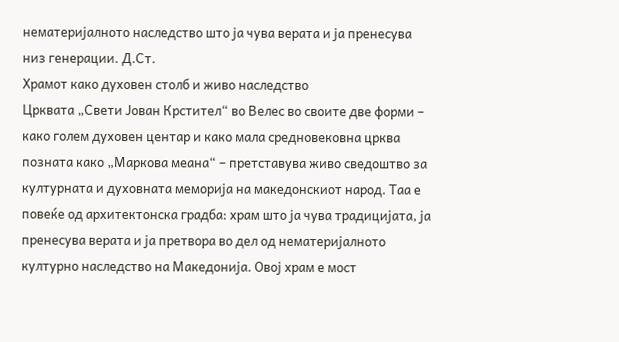нематеријалното наследство што ја чува верата и ја пренесува низ генерации. Д.Ст.
Храмот како духовен столб и живо наследство
Црквата „Свети Јован Крстител“ во Велес во своите две форми – како голем духовен центар и како мала средновековна црква позната како „Маркова меана“ – претставува живо сведоштво за културната и духовната меморија на македонскиот народ. Таа е повеќе од архитектонска градба: храм што ја чува традицијата, ја пренесува верата и ја претвора во дел од нематеријалното културно наследство на Македонија. Овој храм е мост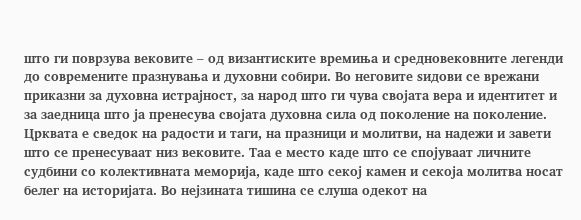што ги поврзува вековите – од византиските времиња и средновековните легенди до современите празнувања и духовни собири. Во неговите ѕидови се врежани приказни за духовна истрајност, за народ што ги чува својата вера и идентитет и за заедница што ја пренесува својата духовна сила од поколение на поколение.
Црквата е сведок на радости и таги, на празници и молитви, на надежи и завети што се пренесуваат низ вековите. Таа е место каде што се спојуваат личните судбини со колективната меморија, каде што секој камен и секоја молитва носат белег на историјата. Во нејзината тишина се слуша одекот на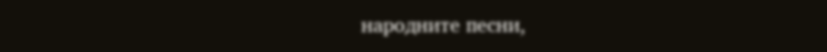народните песни,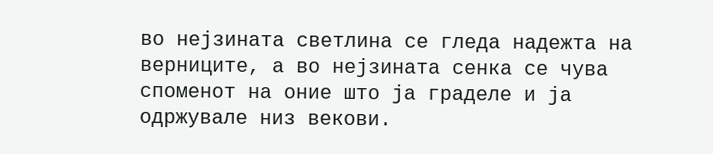во нејзината светлина се гледа надежта на верниците, а во нејзината сенка се чува споменот на оние што ја граделе и ја одржувале низ векови.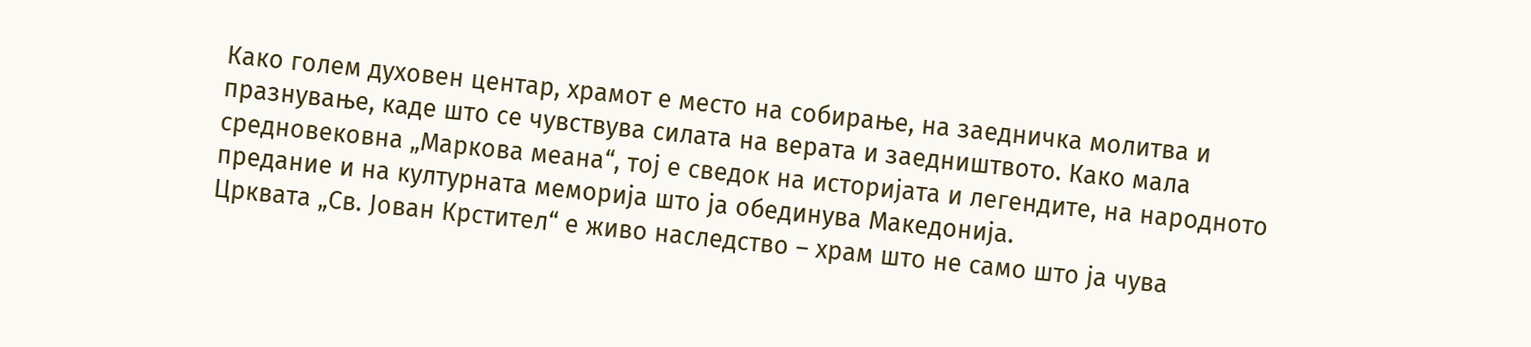Како голем духовен центар, храмот е место на собирање, на заедничка молитва и празнување, каде што се чувствува силата на верата и заедништвото. Како мала средновековна „Маркова меана“, тој е сведок на историјата и легендите, на народното предание и на културната меморија што ја обединува Македонија.
Црквата „Св. Јован Крстител“ е живо наследство – храм што не само што ја чува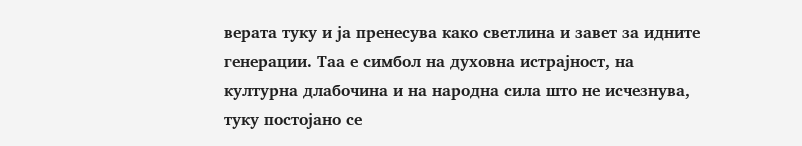верата туку и ја пренесува како светлина и завет за идните генерации. Таа е симбол на духовна истрајност, на културна длабочина и на народна сила што не исчезнува, туку постојано се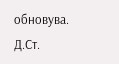обновува. Д.Ст.